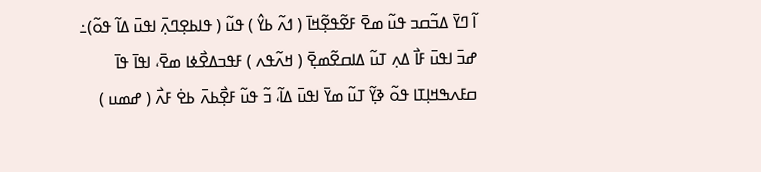ߊ߬ ߣߌ߫ ߡߏ߬ߛߏ ߟߎ߬ ߘߐ߫ ߓߐ߬ߟߐ߲߬ߞߊ߫ ( ߗߍ߬ ߕߌ߮ ) ߟߎ߬ ( ߟߊߕߐ߲ߣߍ߲߫ ߊߟߎ߫ ߡߊ߬ ߟߋ߬)߸ ߝߏ߫ ߊߟߎ߫ ߓߊ߯ ߡߍ߲ ߠߎ߬ ߡߊߛߐ߬ߘߐ߲߫ ( ߞߍ߬ߟߍ ) ߓߟߏߡߐ߯ߦߊ ߘߐ߫، ߊߟߊ߫ ߟߊ߫ ߛߓߍߒߞߊ߲ߠߊ ߟߋ߬ ߢߌ߲߬ ߠߎ߬ ߘߌ߫ ߊߟߎ߫ ߡߊ߬، ߏ߬ ߟߎ߬ ߓߐ߲߯ߕߍ߫ ߕߐ߭ ߓߍ߯ ( ߝߘߎ )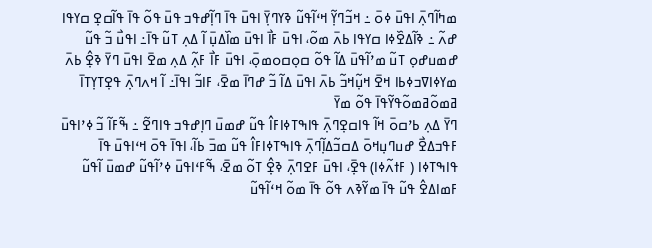ߘߤߊ߬ߣߍ߲߫ ߊߟߎ߫ ߦߋ߫ ߸ ߞߏ߬ߣߌ߲߬ ߞߵߊ߬ߟߎ߬ ߢߌߣߌ߲߫ ߊߟߎ߫ ߟߊ߫ ߣߊ߲߬ߝߟߏ ߟߎ߫ ߟߋ߬ ߟߊ߫ ߟߊ߬ߛߐ߲ ߛߌߟߊ ߝߍ߬ ߸ ߢߊ߬ߡߐ߰ߦߊ ߛߌߟߊ ߕߍ߫ ߘߋ߬، ߊߟߎ߫ ߓߊ߯ ߊߟߎ߫ ߘߊ߰ߡߎ߲߫ ߊ߬ ߡߍ߲ ߠߎ߬ ߟߊ߫߸ ߊߟߎ߯ ߏ߬ ߟߎ߬ ߝߘߎߝߋ߲ ߠߎ߬ ߘߴߊ߬ߟߎ߫ ߡߊ߬ ߟߋ߬ ߛߋ߲ߛߋߘߋ߲߫، ߊߟߎ߫ ߓߊ߯ ߓߍ߲߬ ߡߍ߲ ߘߐ߫ ߊߟߎ߫ ߣߌ߫ ߢߐ߲߮ ߕߍ߫ ߘߌߦߊߜߏߦߕߊ ߞߐ߫ ߞߎ߲߬ߞߏ߬ ߕߍ߫ ߊߟߎ߫ ߡߊ߬ ߏ߬ ߝߣߊ߫ ߘߐ߫، ߓߊߏ߬ ߊߟߊ߫߸ ߊ߬ ߞߍߣߍ߲߫ ߟߐ߲ߠߌ߲ߠߊ߫ ߥߘߋ߬ߥߘߋ߬ߟߌ߬ߟߊ߫ ߟߋ߬ ߘߌ߫
ߣߌ߫ ߡߍ߲ ߕߴߛߋ߫ ߞߊ߬ ߟߊߛߐ߲ߣߍ߲߫ ߟߊߒߠߦߊߓߊ߮ ߟߎ߬ ߝߘߎ߫ ߣߊ߲ߝߟߏ ߟߊߣߐ߬ ߸ ߒ߬ߓߊ߬ ߏ߬ ߦߴߊߟߎ߫ ߓߟߏߡߐ߯ ߝߎߣߎ߲ߞߋ߫ ߡߛߏ߬ߡߊ߲߬ߣߍ߲߫ ߟߊߒߠߦߊߓߊ߮ ߟߎ߬ ߘߏ߫ ߕߊ߬، ߊߟߊ߫ ߟߋ߫ ߞߵߊߟߎ߫ ߟߊ߫ ߟߊߒߠߦߊ ( ߓߙߍ߬ߦߊ) ߟߐ߲߫، ߊߟߎ߫ ߓߐߣߍ߲߫ ߢߐ߲߮ ߠߋ߬ ߘߐ߫، ߒ߬ߓߵߊߟߎ߫ ߦߴߊ߬ߟߎ߬ ߝߘߎ߫ ߊ߬ߟߎ߬ ߓߘߊߡߐ߮ ߟߎ߬ ߟߊ߫ ߘߌ߬ߢߍ ߟߋ߬ ߟߊ߫ ߘߋ߬ ߞߵߊ߬ߟߎ߬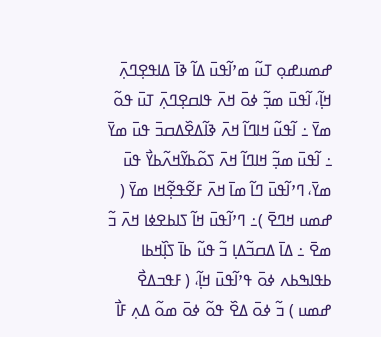ߝߘߎߝߋ߲ ߠߎ߬ ߘߴߊ߬ߟߎ߫ ߡߊ߬ ߢߊ߫ ߡߊߟߐ߲ߣߍ߲߫ ߞߊ߲߬، ߊ߬ߟߎ߫ ߘߏ߲߬ ߦߋ߫ ߞߍ߫ ߟߊߛߐ߲ߣߍ߲߫ ߠߎ߫ ߟߋ߬ ߘߌ߫ ߸ ߊ߬ߟߎ߬ ߞߊߣߊ߬ ߞߍ߫ ߢߊ߬ߡߐ߰ߡߛߏ߫ ߟߎ߫ ߘߌ߫ ߸ ߊ߬ߟߎ߫ ߘߏ߲߬ ߞߊߣߊ߬ ߞߍ߫ ߖߋ߬ߕߌ߬ߞߍ߬ߕߌ߯ ߟߎ߫ ߘߌ߫، ߣߴߊ߬ߟߎ߫ ߣߊ߬ ߘߊ߫ ߞߍ߫ ߓߐ߬ߟߐ߲߬ߞߊ ߘߌ߫ ( ߝߘߎ ߞߣߐ߫ )߸ ߣߴߊ߬ߟߎ߫ ߞߊ߬ ߖߊߕߐߦߊ ߞߍ߫ ߏ߬ ߘߐ߫ ߸ ߡߊ߫ ߡߛߏ߬ߡߊ߲ ߏ߬ ߟߎ߬ ߕߊ߫ ߖߊ߲߰ߞߕߊ ߕߟߊߒߕߍ ߦߋ߫ ߟߴߊ߬ߟߎ߫ ߞߊ߲߬، ( ߓߟߏߡߐ߯ ߝߘߎ ) ߏ߬ ߦߋ߫ ߡߐ߰ ߟߋ߬ ߦߋ߫ ߘߋ߬ ߡߍ߲ ߓߊ߯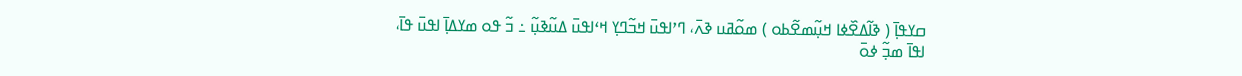ߛߌߟߊ߲߫ ( ߢߊ߬ߡߐ߰ߦߊ ߞߎ߲߬ߘߐ߬ߕߋ ) ߘߋ߬ߥߎ ߢߍ߫، ߣߴߊߟߎ߫ ߞߏ߬ߣߌ߲ ߞߵߊߟߎ߫ ߡߎ߬ߢߎ߲߬ ߸ ߏ߬ ߟߋ ߘߌߡߊ߲߫ ߊߟߎ߫ ߟߊ߫، ߊߟߊ߫ ߘߏ߲߬ ߦߋ߫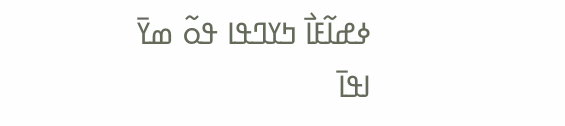ߦߝߊ߬ߓߊ߯ ߤߌߣߟߊ ߟߋ߬ ߘߌ߫
ߊߟߊ߫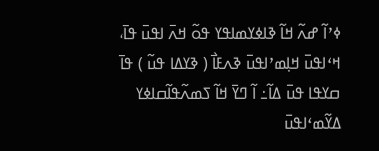ߦߴߊ߬ ߝߍ߬ ߞߊ߬ ߢߊߦߌߘߊߟߌ ߟߋ߬ ߞߍ߫ ߊߟߎ߫ ߟߊ߫، ߞߵߊߟߎ߫ ߞߊ߲ߘߴߊߟߎ߫ ߢߍߓߊ߯ ( ߢߌߡߊ ߟߎ߬ ) ߟߊ߫ ߛߌߟߊ ߟߎ߫ ߡߊ߬߸ ߊ߬ ߣߌ߫ ߞߊ߬ ߖߘߍ߬ߟߊ߬ߛߊߦߌ ߡߌ߬ߘߵߊߟߎ߫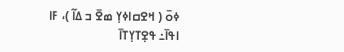ߦߋ߫ ( ߞߐߛߊߦߌ߲ ߘߐ߫ ߏ ߡߊ߬ )، ߓߊ ߊߟߊ߫߸ ߟߐ߲ߠߌ߲ߠߊ߫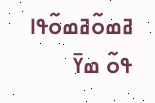ߥߘߋ߬ߥߘߋ߬ߟߊ ߟߋ߬ ߘߌ߫